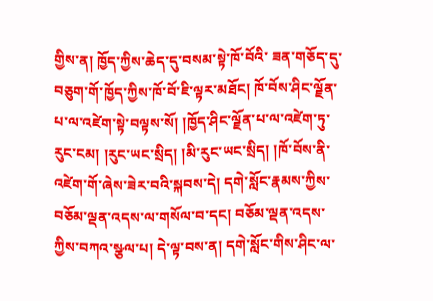གྱིས་ན། ཁྱོད་ཀྱིས་ཆེད་དུ་བསམ་སྟེ་ཁོ་བོའི་ ཟན་གཅོད་དུ་བཅུག་གོ་ཁྱོད་ཀྱིས་ཁོ་བོ་ཇི་ལྟར་མཐོང། ཁོ་བོས་ཤིང་ལྗོན་པ་ལ་འཛེག་སྟེ་བལྟས་སོ། །ཁྱོད་ཤིང་ལྗོན་པ་ལ་འཛེག་ཏུ་རུང་ངམ། །རུང་ཡང་སྲིད། །མི་རུང་ཡང་སྲིད། །ཁོ་བོས་ནི་ འཛེག་གོ་ཞེས་ཟེར་བའི་སྐབས་དེ། དགེ་སློང་རྣམས་ཀྱིས་བཅོམ་ལྡན་འདས་ལ་གསོལ་བ་དང། བཅོམ་ལྡན་འདས་ཀྱིས་བཀའ་སྩལ་པ། དེ་ལྟ་བས་ན། དགེ་སློང་གིས་ཤིང་ལ་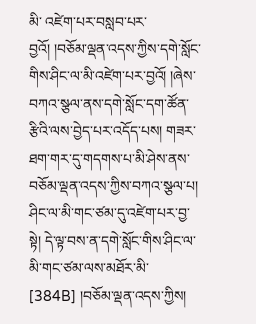མི་ འཛེག་པར་བསླབ་པར་བྱའོ། །བཅོམ་ལྡན་འདས་ཀྱིས་དགེ་སློང་གིས་ཤིང་ལ་མི་འཛེག་པར་བྱའོ། །ཞེས་བཀའ་སྩལ་ནས་དགེ་སློང་དག་ཚོན་རྩིའི་ལས་བྱེད་པར་འདོད་པས། གཟར་ ཐག་གར་དུ་གདགས་པ་མི་ཤེས་ནས་བཅོམ་ལྡན་འདས་ཀྱིས་བཀའ་སྩལ་པ། ཤིང་ལ་མི་གང་ཙམ་དུ་འཛེག་པར་བྱ་སྟེ། དེ་ལྟ་བས་ན་དགེ་སློང་གིས་ཤིང་ལ་མི་གང་ཙམ་ལས་མཐོར་མི་ [384B] །བཅོམ་ལྡན་འདས་ཀྱིས།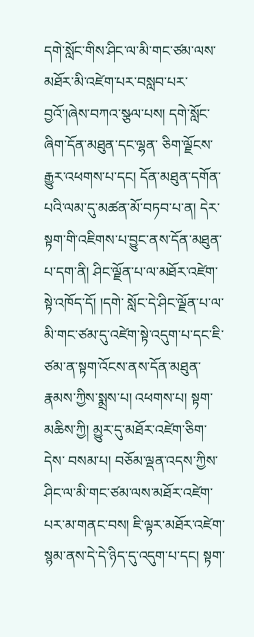དགེ་སློང་གིས་ཤིང་ལ་མི་གང་ཙམ་ལས་མཐོར་མི་འཛེག་པར་བསླབ་པར་བྱའོ་།ཞེས་བཀའ་སྩལ་པས། དགེ་སློང་ཞིག་དོན་མཐུན་དང་ལྷན་ ཅིག་ལྗོངས་རྒྱུར་འཕགས་པ་དང། དོན་མཐུན་དགོན་པའི་ལམ་དུ་མཚན་མོ་བཏབ་པ་ན། དེར་སྟག་གི་འཇིགས་པ་བྱུང་ནས་དོན་མཐུན་པ་དག་ནི། ཤིང་ལྗོན་པ་ལ་མཐོར་འཛེག་སྟེ་འཁོད་དོ། །དགེ་ སློང་དེ་ཤིང་ལྗོན་པ་ལ་མི་གང་ཙམ་དུ་འཛེག་སྟེ་འདུག་པ་དང་ཇི་ཙམ་ན་སྟག་འོངས་ནས་དོན་མཐུན་རྣམས་ཀྱིས་སྨྲས་པ། འཕགས་པ། སྟག་མཆིས་ཀྱི། མྱུར་དུ་མཐོར་འཛེག་ཅིག་དེས་ བསམ་པ། བཅོམ་ལྡན་འདས་ཀྱིས་ཤིང་ལ་མི་གང་ཙམ་ལས་མཐོར་འཛེག་པར་མ་གནང་བས། ཇི་ལྟར་མཐོར་འཛེག་སྙམ་ནས་དེ་དེ་ཉིད་དུ་འདུག་པ་དང། སྟག་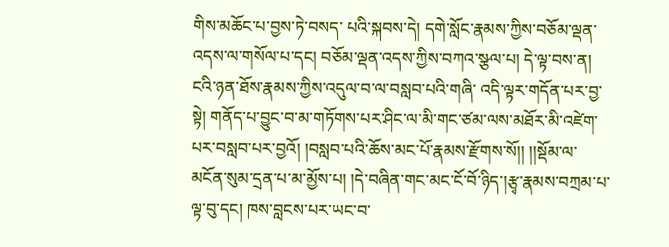གིས་མཆོང་པ་བྱས་ཏེ་བསད་ པའི་སྐབས་དེ། དགེ་སློང་རྣམས་ཀྱིས་བཅོམ་ལྡན་འདས་ལ་གསོལ་པ་དང། བཅོམ་ལྡན་འདས་ཀྱིས་བཀའ་སྩལ་པ། དེ་ལྟ་བས་ན། ངའི་ཉན་ཐོས་རྣམས་ཀྱིས་འདུལ་བ་ལ་བསླབ་པའི་གཞི་ འདི་ལྟར་གདོན་པར་བྱ་སྟེ། གནོད་པ་བྱུང་བ་མ་གཏོགས་པར་ཤིང་ལ་མི་གང་ཙམ་ལས་མཐོར་མི་འཛེག་པར་བསླབ་པར་བྱའོ། །བསླབ་པའི་ཆོས་མང་པོ་རྣམས་རྫོགས་སོ།། །།སྡོམ་ལ་ མངོན་སུམ་དྲན་པ་མ་མྱོས་པ། །དེ་བཞིན་གང་མང་ངོ་བོ་ཉིད་།རྩྭ་རྣམས་བཀྲམ་པ་ལྟ་བུ་དང། ཁས་བླངས་པར་ཡང་བ་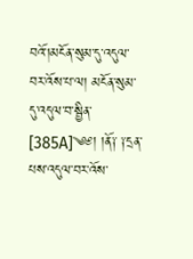བའོ་།མངོན་སུམ་དུ་འདུལ་བར་འོས་པ་ལ། མངོན་སུམ་དུ་འདུལ་བ་སྦྱིན་ [385A]༄༅། །ནོ༑ ༑དྲན་པས་འདུལ་བར་འོས་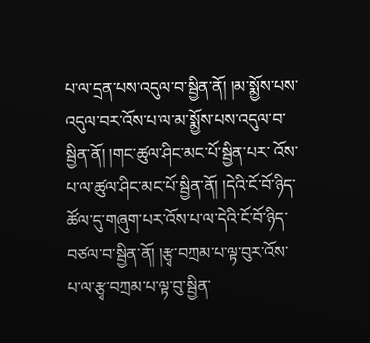པ་ལ་དྲན་པས་འདུལ་བ་སྦྱིན་ནོ། །མ་སྨྱོས་པས་འདུལ་བར་འོས་པ་ལ་མ་སྨྱོས་པས་འདུལ་བ་སྦྱིན་ནོ། །གང་ཚུལ་ཤིང་མང་པོ་སྦྱིན་པར་ འོས་པ་ལ་ཚུལ་ཤིང་མང་པོ་སྦྱིན་ནོ། །དེའི་ངོ་བོ་ཉིད་ཚོལ་དུ་གཞུག་པར་འོས་པ་ལ་དེའི་ངོ་བོ་ཉིད་བཙལ་བ་སྦྱིན་ནོ། །རྩྭ་བཀྲམ་པ་ལྟ་བུར་འོས་པ་ལ་རྩྭ་བཀྲམ་པ་ལྟ་བུ་སྦྱིན་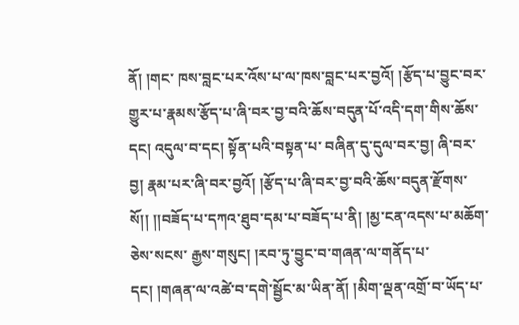ནོ། །གང་ ཁས་བླང་པར་འོས་པ་ལ་ཁས་བླང་པར་བྱའོ། །རྩོད་པ་བྱུང་བར་གྱུར་པ་རྣམས་རྩོད་པ་ཞི་བར་བྱ་བའི་ཆོས་བདུན་པོ་འདི་དག་གིས་ཆོས་དང། འདུལ་བ་དང། སྟོན་པའི་བསྟན་པ་ བཞིན་དུ་དུལ་བར་བྱ། ཞི་བར་བྱ། རྣམ་པར་ཞི་བར་བྱའོ། །རྩོད་པ་ཞི་བར་བྱ་བའི་ཆོས་བདུན་རྫོགས་སོ།། །།བཟོད་པ་དཀའ་ཐུབ་དམ་པ་བཟོད་པ་ནི། །མྱ་ངན་འདས་པ་མཆོག་ཅེས་སངས་ རྒྱས་གསུང། །རབ་ཏུ་བྱུང་བ་གཞན་ལ་གནོད་པ་དང། །གཞན་ལ་འཚེ་བ་དགེ་སྦྱོང་མ་ཡིན་ནོ། །མིག་ལྡན་འགྲོ་བ་ཡོད་པ་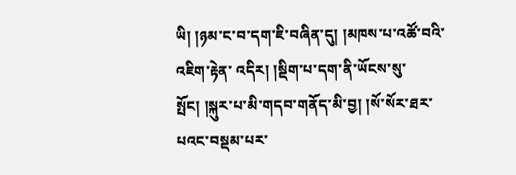ཡི། །ཉམ་ང་བ་དག་ཇི་བཞིན་དུ། །མཁས་པ་འཚོ་བའི་འཇིག་རྟེན་ འདིར། །སྡིག་པ་དག་ནི་ཡོངས་སུ་སྤོང། །སྐུར་པ་མི་གདབ་གནོད་མི་བྱ། །སོ་སོར་ཐར་པའང་བསྡམ་པར་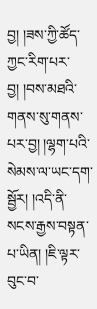བྱ། །ཟས་ཀྱི་ཚོད་ཀྱང་རིག་པར་བྱ། །བས་མཐའི་གནས་སུ་གནས་པར་བྱ། །ལྷག་པའི་ སེམས་ལ་ཡང་དག་སྦྱོར། །འདི་ནི་སངས་རྒྱས་བསྟན་པ་ཡིན། །ཇི་ལྟར་བུང་བ་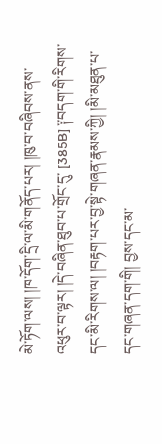མེ་ཏོག་ལས། །ཁ་དོག་དྲི་ལ་མི་གནོད་པར། །ཁུ་བ་བཞིབས་ནས་འཕུར་བ་ལྟར། །དེ་བཞིན་ཐུབ་པ་གྲོང་དུ་ [385B] ༑བདག་གི་རིགས་དང་མི་རིགས་ལ། །བརྟག་པར་བྱ་སྟེ་གཞན་རྣམས་ཀྱི། །མི་མཐུན་པ་དང་གཞན་དག་གི། བྱས་དང་མ་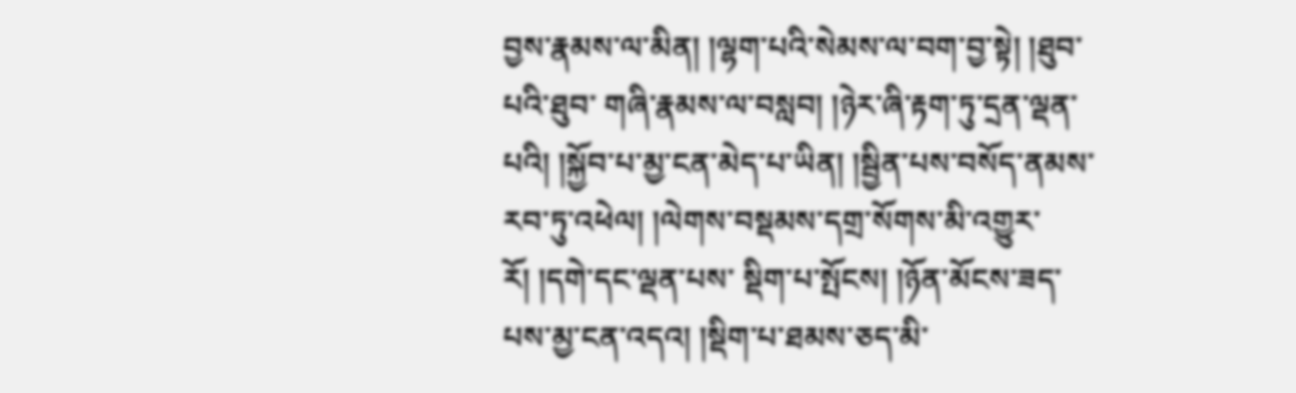བྱས་རྣམས་ལ་མིན། །ལྷག་པའི་སེམས་ལ་བག་བྱ་སྟེ། །ཐུབ་པའི་ཐུབ་ གཞི་རྣམས་ལ་བསླབ། །ཉེར་ཞི་རྟག་ཏུ་དྲན་ལྡན་པའི། །སྐྱོབ་པ་མྱ་ངན་མེད་པ་ཡིན། །སྦྱིན་པས་བསོད་ནམས་རབ་ཏུ་འཕེལ། །ལེགས་བསྡམས་དགྲ་སོགས་མི་འགྱུར་རོ། །དགེ་དང་ལྡན་པས་ སྡིག་པ་སྤོངས། །ཉོན་མོངས་ཟད་པས་མྱ་ངན་འདའ། །སྡིག་པ་ཐམས་ཅད་མི་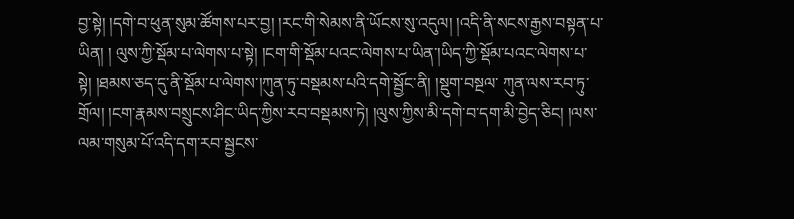བྱ་སྟེ། །དགེ་བ་ཕུན་སུམ་ཚོགས་པར་བྱ། །རང་གི་སེམས་ནི་ཡོངས་སུ་འདུལ། །འདི་ནི་སངས་རྒྱས་བསྟན་པ་ཡིན། ། ལུས་ཀྱི་སྡོམ་པ་ལེགས་པ་སྟེ། །ངག་གི་སྡོམ་པའང་ལེགས་པ་ཡིན་།ཡིད་ཀྱི་སྡོམ་པའང་ལེགས་པ་སྟེ། །ཐམས་ཅད་དུ་ནི་སྡོམ་པ་ལེགས་།ཀུན་ཏུ་བསྡམས་པའི་དགེ་སྦྱོང་ནི། །སྡུག་བསྔལ་ ཀུན་ལས་རབ་ཏུ་གྲོལ། །ངག་རྣམས་བསྲུངས་ཤིང་ཡིད་ཀྱིས་རབ་བསྡམས་ཏེ། །ལུས་ཀྱིས་མི་དགེ་བ་དག་མི་བྱེད་ཅིང། །ལས་ལམ་གསུམ་པོ་འདི་དག་རབ་སྦྱངས་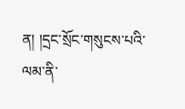ན། །དྲང་སྲོང་གསུངས་པའི་ ལམ་ནི་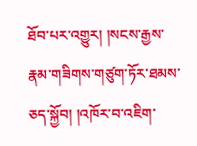ཐོབ་པར་འགྱུར། །སངས་རྒྱས་རྣམ་གཟིགས་གཙུག་ཏོར་ཐམས་ཅད་སྐྱོབ། །འཁོར་བ་འཇིག་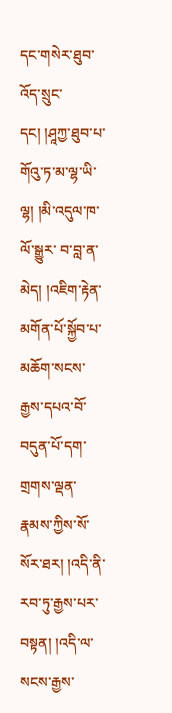དང་གསེར་ཐུབ་འོད་སྲུང་དང། །ཤཱཀྱ་ཐུབ་པ་གོའུ་ཏ་མ་ལྷ་ཡི་ལྷ། །མི་འདུལ་ཁ་ལོ་སྒྱུར་ བ་བླ་ན་མེད། །འཇིག་རྟེན་མགོན་པོ་སྐྱོབ་པ་མཆོག་སངས་རྒྱས་དཔའ་བོ་བདུན་པོ་དག་གྲགས་ལྡན་རྣམས་ཀྱིས་སོ་སོར་ཐར། །འདི་ནི་རབ་ཏུ་རྒྱས་པར་བསྟན། །འདི་ལ་སངས་རྒྱས་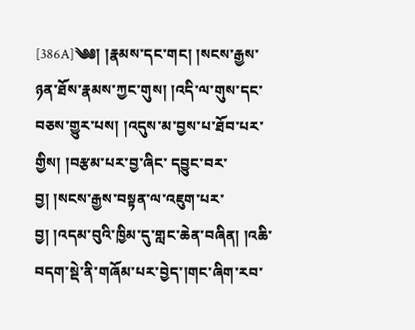[386A]༄༅། །རྣམས་དང་གང། །སངས་རྒྱས་ཉན་ཐོས་རྣམས་ཀྱང་གུས། །འདི་ལ་གུས་དང་བཅས་གྱུར་པས། །འདུས་མ་བྱས་པ་ཐོབ་པར་གྱིས། །བརྩམ་པར་བྱ་ཞིང་ དབྱུང་བར་བྱ། །སངས་རྒྱས་བསྟན་ལ་འཇུག་པར་བྱ། །འདམ་བུའི་ཁྱིམ་དུ་གླང་ཆེན་བཞིན། །འཆི་བདག་སྡེ་ནི་གཞོམ་པར་བྱེད་།གང་ཞིག་རབ་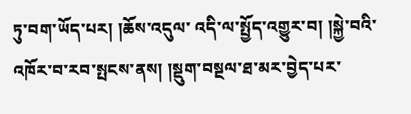ཏུ་བག་ཡོད་པར། །ཆོས་འདུལ་ འདི་ལ་སྤྱོད་འགྱུར་བ། །སྐྱེ་བའི་འཁོར་བ་རབ་སྤངས་ནས། །སྡུག་བསྔལ་ཐ་མར་བྱེད་པར་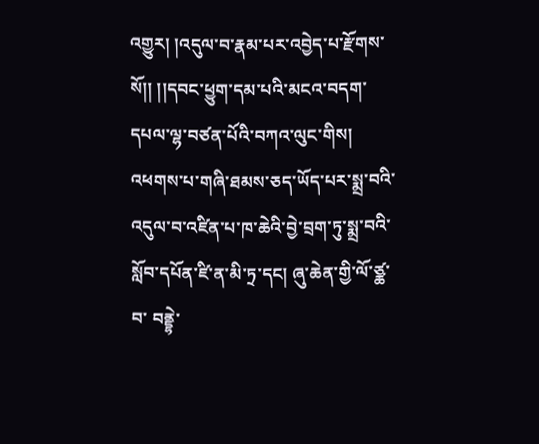འགྱུར། །འདུལ་བ་རྣམ་པར་འབྱེད་པ་རྫོགས་སོ།། །།དབང་ཕྱུག་དམ་པའི་མངའ་བདག་ དཔལ་ལྷ་བཙན་པོའི་བཀའ་ལུང་གིས། འཕགས་པ་གཞི་ཐམས་ཅད་ཡོད་པར་སྨྲ་བའི་འདུལ་བ་འཛིན་པ་ཁ་ཆེའི་བྱེ་བྲག་ཏུ་སྨྲ་བའི་སློབ་དཔོན་ཛི་ན་མི་ཏྲ་དང། ཞུ་ཆེན་གྱི་ལོ་ཙྪ་བ་ བནྡྷེ་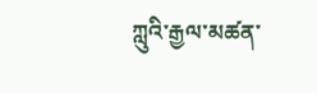ཀླུའི་རྒྱལ་མཚན་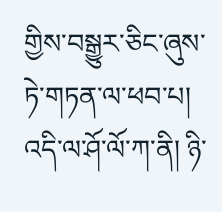གྱིས་བསྒྱུར་ཅིང་ཞུས་ཏེ་གཏན་ལ་ཕབ་པ། འདི་ལ་ཤོ་ལོ་ཀ་ནི། ཉི་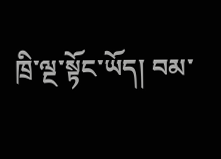ཁྲི་ལྔ་སྟོང་ཡོད། བམ་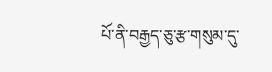པོ་ནི་བརྒྱད་ཅུ་རྩ་གསུམ་དུ་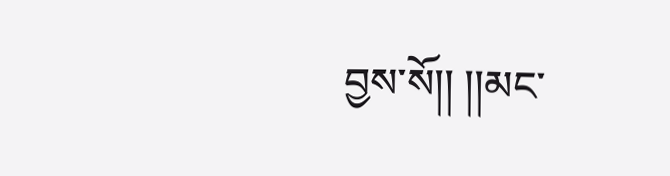བྱས་སོ།། །།མང་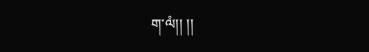ག་ལཾ།། །།